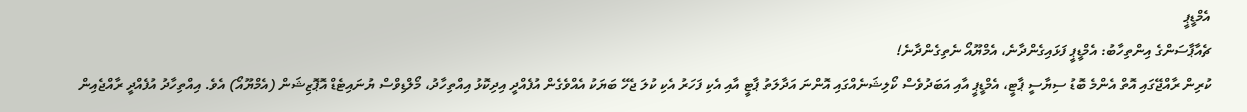އެމްޑީޕީ
ޗެއާޕާސަންގެ އިންތިހާބު: އެމްޑީޕީ ފަޅައިގެންދާނެ، އެމްޔޫއޯ ނެތިގެންދާނެ!
ކުރިން ރާއްޖޭގައި އޮތް އެންމެ ބޮޑު ސިޔާސީ ޕާޓީ، އެމްޑީޕީ އާއި އަބަދުވެސް ކޯލިޝަނެއްގައި އޮންނަ އަދާލަތު ޕާޓީ އާއި އެކި ފަހަރު އެކި ކުލަ ޖެހޭ ބަޔަކު އެއްވެގެން އުފެއްދީ އިދިކޮޅު އިއްތިހާދު، މޯލްޑިވްސް ޔުނައިޓެޑް އޮޕޮޒިޝަން (އެމްޔޫއޯ) އެވެ. އިއްތިހާދު އުފެއްދީ ރާއްޖެއިން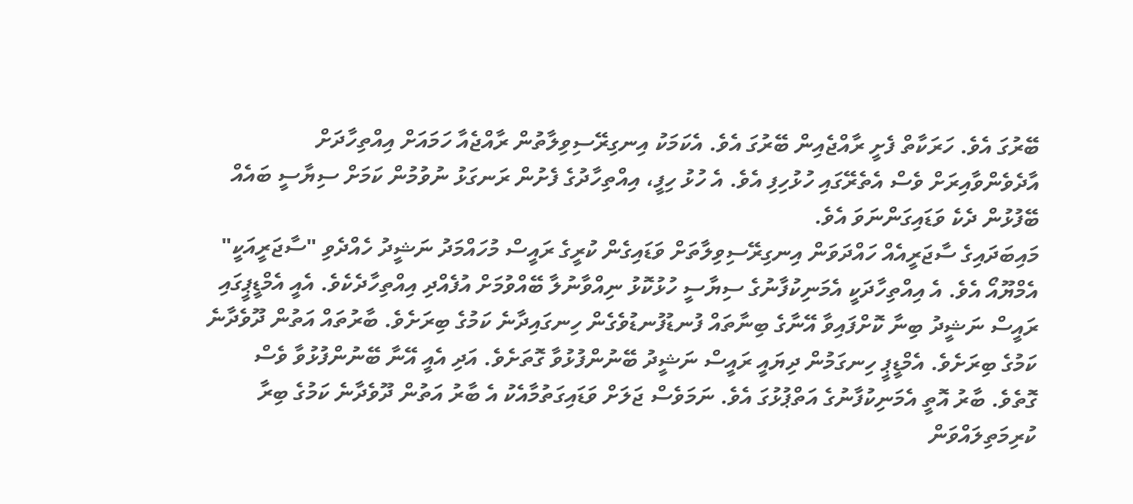ބޭރުގަ އެވެ. ހަރަކާތް ފެށީ ރާއްޖެއިން ބޭރުގަ އެވެ. އެކަމަކު އިނގިރޭސިވިލާތުން ރާއްޖެއާ ހަމައަށް އިއްތިހާދަށް އާދެވެންވާއިރަށް ވެސް އެތެރޭގައި ހުޅުހިފި އެވެ. އެ ހުޅު ހިފީ، އިއްތިހާދުގެ ފެށުން ރަނގަޅު ނުވުމުން ކަމަށް ސިޔާސީ ބައެއް ބޭފުޅުން ދެކެ ވަޑައިގަންނަވަ އެވެ.
މައިބަދައިގެ ސާޖަރީއެއް ހައްދަވަން އިނގިރޭސިވިލާތަށް ވަޑައިގެން ކުރީގެ ރައީސް މުހައްމަދު ނަޝީދު ހެއްދެވި "ސާޖަރީއަކީ" އެމްޔޫއޯ އެވެ. އެ އިއްތިހާދަކީ އެމަނިކުފާނުގެ ސިޔާސީ ހުޅުކޮޅު ނިއްވާނުލާ ބޭއްވުމަށް އުފެއްދި އިއްތިހާދެކެވެ. އެއީ އެމްޑީޕީގައި ރައީސް ނަޝީދު ބިނާ ކޮށްފައިވާ އޭނާގެ ބިނާތައް ފުނޑުފުނޑުވެގެން ހިނގައިދާނެ ކަމުގެ ބިރަށެވެ. ބާރުތައް އަތުން ދޫވެދާނެ ކަމުގެ ބިރަށެވެ. އެމްޑީޕީ ހިނގަމުން ދިޔައީ ރައީސް ނަޝީދު ބޭނުންފުޅުވާ ގޮތަށެވެ. އަދި އެއީ އޭނާ ބޭނުންފުޅުވާ ވެސް ގޮތެވެ. ބާރު އޮތީ އެމަނިކުފާނުގެ އަތްޕުޅުގަ އެވެ. ނަމަވެސް ޖަލަށް ވަޑައިގަތުމާއެކު އެ ބާރު އަތުން ދޫވެދާނެ ކަމުގެ ބިރާ ކުރިމަތިލައްވަން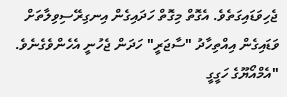ޖެހިވަޑައިގަތެވެ. އެގޮތް މިގޮތް ހަދައިގެން އިނގިރޭސިވިލާތަށް ވަޑައިގެން އިއްތިހާދު "ސާޖަރީ" ހަދަން ޖެހުނީ އެހެންވެގެނެވެ.
"އެމްއޯޔޫގެ ހަގީގީ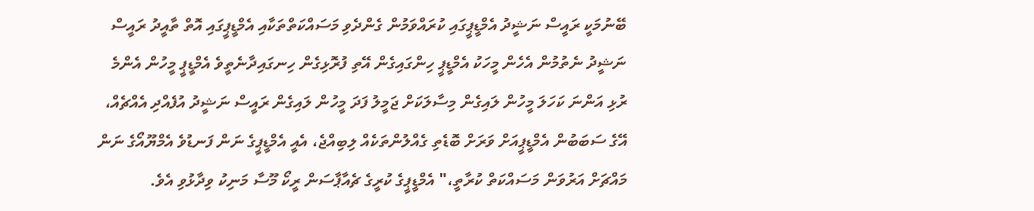ބޭނުމަކީ ރައީސް ނަޝީދު އެމްޑީޕީގައި ކުރައްވަމުން ގެންދެވި މަސައްކަތްތަކާއި އެމްޑީޕީގައި އޮތް ތާއީދު ރައީސް ނަޝީދު ނެތުމުން އެހެން މީހަކު އެމްޑީޕީ ހިންގައިގެން އޭތި ފުރޮޅިގެން ހިނގައިދާނެތީވެ އެމްޑީޕީ މީހުން އެންމެ ރުޅި އަންނަ ކަހަލަ މީހުން ލައިގެން މިސާލަކަށް ޖަމީލު ފަދަ މީހުން ލައިގެން ރައީސް ނަޝީދު އުފެއްދި އެއްޗެއް، އޭގެ ސަބަބުން އެމްޑީޕީއަށް ވަރަށް ބޮޑެތި ގެއްލުންތަކެއް ލިބިއްޖެ، އެއީ އެމްޑީޕީގެ ނަން ފަނޑުވެ އެމްޔޫއޯގެ ނަން މައްޗަށް އަރުވަން މަސައްކަތް ކުރާތީ،" އެމްޑީޕީގެ ކުރީގެ ޗެއާޕާސަން ރީކޯ މޫސާ މަނިކު ވިދާޅުވި އެވެ.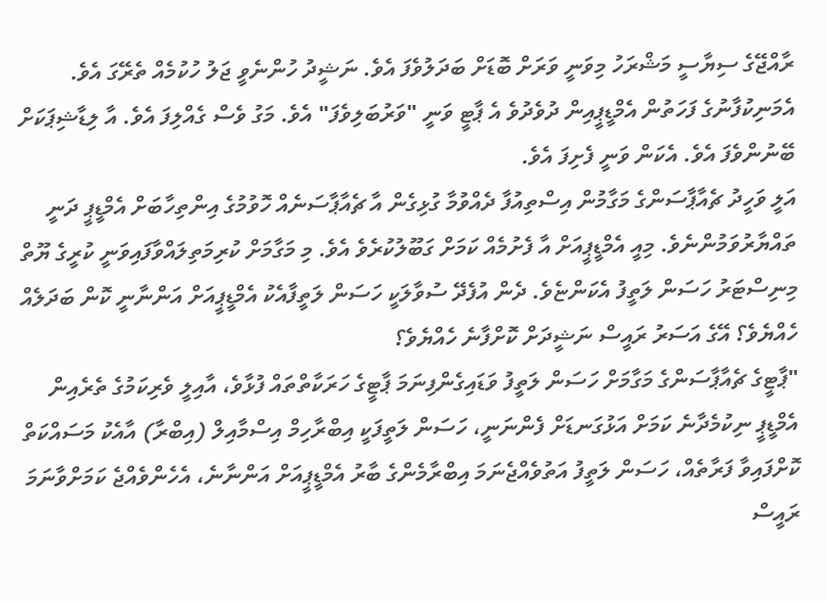ރާއްޖޭގެ ސިޔާސީ މަޝްރަހު މިވަނީ ވަރަށް ބޮޑަށް ބަދަލުވެފަ އެވެ. ނަޝީދު ހުންނެވީ ޖަލު ހުކުމެއް ތެރޭގަ އެވެ. އެމަނިކުފާނުގެ ފަހަތުން އެމްޑީޕީއިން ދުވެދުވެ އެ ޕާޓީ ވަނީ "ވަރުބަލިވެފަ" އެވެ. މަގު ވެސް ގެއްލިފަ އެވެ. އާ ލިޑާޝިޕަކަށް ބޭނުންވެފަ އެވެ. އެކަން ވަނީ ފެށިފަ އެވެ.
އަލީ ވަހީދު ޗެއާޕާސަންގެ މަގާމުން އިސްތިއުފާ ދެއްވުމާ ގުޅިގެން އާ ޗެއާޕާސަނެއް ހޮވުމުގެ އިންތިހާބަށް އެމްޑީޕީ ދަނީ ތައްޔާރުވަމުންނެވެ. މިއީ އެމްޑީޕީއަށް އާ ފެށުމެއް ކަމަށް ގަބޫލުކުރެވެ އެވެ. މި މަގާމަށް ކުރިމަތިލައްވާފައިވަނީ ކުރީގެ ޔޫތް މިނިސްޓަރު ހަސަން ލަތީފު އެކަންޏެވެ. ދެން އުފެދޭ ސުވާލަކީ ހަސަން ލަތީފާއެކު އެމްޑީޕީއަށް އަންނާނީ ކޮން ބަދަލެއް ހެއްޔެވެ؟ އޭގެ އަސަރު ރައީސް ނަޝީދަށް ކޮށްފާނެ ހެއްޔެވެ؟
"ޕާޓީގެ ޗެއާޕާސަންގެ މަގާމަށް ހަސަން ލަތީފު ވަޑައިގެންފިނަމަ ޕާޓީގެ ހަރަކާތްތައް ފުޅާވެ، އާއިލީ ވެރިކަމުގެ ތެރެއިން އެމްޑީޕީ ނިކުމެދާނެ ކަމަށް އަޅުގަނޑަށް ފެންނަނީ، ހަސަން ލަތީފަކީ އިބްރާހިމް އިސްމާއިލް (އިބްރާ) އާއެކު މަސައްކަތް ކޮށްފައިވާ ފަރާތެއް، ހަސަން ލަތީފު އަތުވެއްޖެނަމަ އިބްރާމެންގެ ބާރު އެމްޑީޕީއަށް އަންނާނެ، އެހެންވެއްޖެ ކަމަށްވާނަމަ ރައީސް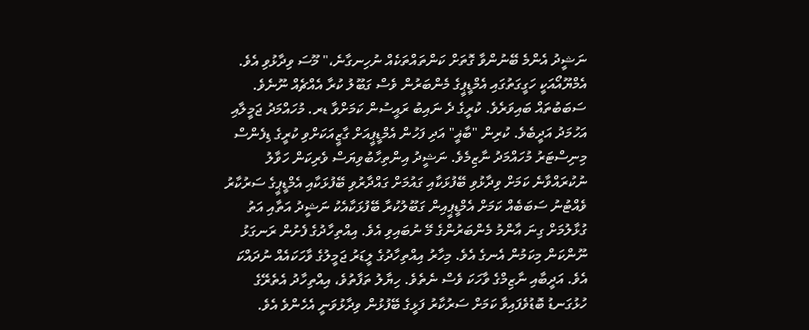ނަޝީދު އެންމެ ބޭނުންވާ ގޮތަށް ކަންތައްތަކެއް ނުހިނގާނެ،" މޫސަ ވިދާޅުވި އެވެ.
އެމްޔޫއޯއަކީ ހަގީގަތުގައި އެމްޑީޕީގެ މެންބަރުން ވެސް ގަބޫލު ކުރާ އެއްޗެއް ނޫނެވެ. ސަބަބުތައް ބައިވަރެވެ. ކުރީގެ ދެ ނައިބު ރައީސުން ކަމަށްވާ ޑރ. މުހައްމަދު ޖަމީލާއި އަހުމަދު އަދީބެވެ. ކުރިން "ބާޣީ" އަދި ފަހުން އެމްޑީޕީއަށް ގާޒީއަކަށްވި ކުރީގެ ޑިފެންސް މިނިސްޓަރު މުހައްމަދު ނާޒިމެވެ. ނަޝީދު އިންތިހާބުވިޔަސް ވެރިކަން ހަވާލު ނުކުރައްވާނެ ކަމަށް ވިދާޅުވި ބޭފުޅަކާއި ގައުމަށް ގައްދާރުވި ބޭފުޅަކާއި އެމްޑީޕީގެ ސަރުކާރު ވެއްޓުނު ސަބަބެއް ކަމަށް އެމްޑީޕީއިން ގަބޫލުކުރާ ބޭފުޅަކާއެކު ނަޝީދު އަތާއި އަތު ގުޅާލުމަށް ގިނަ އާންމު މެންބަރުންގެ މޭ ނުބައިވި އެވެ. އިއްތިހާދުގެ ފެށުން ރަނގަޅު ނޫންކަން މިކަމުން އެނގެ އެވެ. މިހާރު އިއްތިހާދުގެ ލީޑަރު ޖަމީލުގެ ވާހަކައެއް ނުދައްކަ އެވެ. އަދީބާއި ނާޒިމްގެ ވާހަކަ ވެސް ނެތެވެ. ހިޔާލު ތަފާތުވެ، އިއްތިހާދު އެތެރޭގެ ހުޅުގަނޑު ބޮޑުވެފައިވާ ކަމަށް ސަރުކާރު ފަޅީގެ ބޭފުޅުން ވިދާޅުވަނީ އެހެންވެ އެވެ.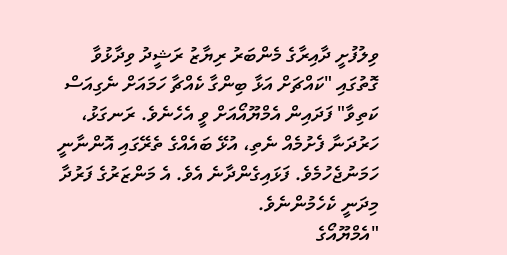ވިލުފުށީ ދާއިރާގެ މެންބަރު ރިޔާޒު ރަޝީދު ވިދާޅުވާ ގޮތުގައި "ކައްޗަށް އަޅާ ބިންގާ ކެއްޗާ ހަމައަށް ނެގިއަސް ކަތިވާ" ފަދައިން އެމްޔޫއޯއަށް ވީ އެހެނެވެ. ރަނގަޅު، ހަރުދަނާ ފެށުމެއް ނެތި، އުޅޭ ބައެއްގެ ތެރޭގައި އޮންނާނީ ހަމަނުޖެހުމެވެ. ފަޅައިގެންދާނެ އެވެ. އެ މަންޒަރުގެ ފަރުދާ މިދަނީ ކެހެމުންނެވެ.
"އެމްޔޫއޯގެ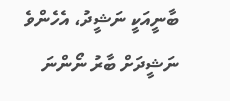ބާނީއަކީ ނަޝީދު، އެހެންވެ ނަޝީދަށް ބާރު ނޯންނަ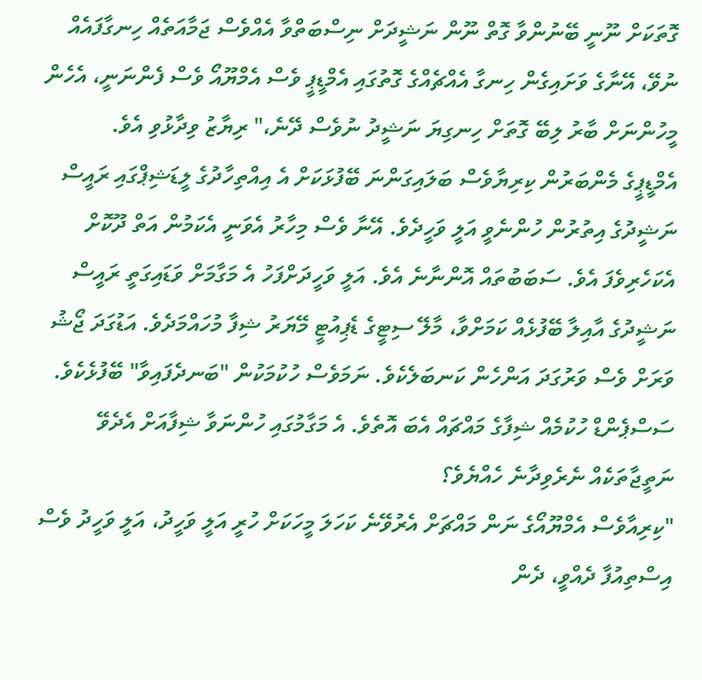ގޮތަކަށް ނޫނީ ބޭނުންވާ ގޮތް ނޫން ނަޝީދަށް ނިސްބަތްވާ އެއްވެސް ޖަމާއަތެއް ހިނގާފައެއް ނުވޭ، އޭނާގެ ވަށައިގެން ހިނގާ އެއްޗެއްގެ ގޮތުގައި އެމްޑީޕީ ވެސް އެމްޔޫއޯ ވެސް ފެންނަނީ، އެހެން މީހުންނަށް ބާރު ލިބޭ ގޮތަށް ހިނގިޔަ ނަޝީދު ނުވެސް ދޭނެ،" ރިޔާޒު ވިދާޅުވި އެވެ.
އެމްޑީޕީގެ މެންބަރުން ކިރިޔާވެސް ބަލައިގަންނަ ބޭފުޅަކަށް އެ އިއްތިހާދުގެ ލީޑަޝިޕްގައި ރައީސް ނަޝީދުގެ އިތުރުން ހުންނެވީ އަލީ ވަހީދެވެ. އޭނާ ވެސް މިހާރު އެވަނީ އެކަމުން އަތް ދޫކޮށް އެކަހެރިވެފަ އެވެ. ސަބަބުތައް އޮންނާނެ އެވެ. އަލީ ވަހީދަށްފަހު އެ މަގާމަށް ވަޑައިގަތީ ރައީސް ނަޝީދުގެ އާއިލާ ބޭފުޅެއް ކަމަށްވާ، މާލޭ ސިޓީގެ ޑެޕިއުޓީ މޭޔަރު ޝިފާ މުހައްމަދެވެ. އަޑުގަދަ ޖޯޝު ވަރަށް ވެސް ވަރުގަދަ އަންހެން ކަނބަލެކެވެ. ނަމަވެސް ހުކުމަކުން "ބަނދެފައިވާ" ބޭފުޅެކެވެ. ސަސްޕެންޑް ހުކުމެއް ޝިފާގެ މައްޗައް އެބަ އޮތެވެ. އެ މަގާމުގައި ހުންނަވާ ޝިފާއަށް އެދެވޭ ނަތީޖާތަކެއް ނެރެވިދާނެ ހެއްޔެވެ؟
"ކިރިއާވެސް އެމްޔޫއޯގެ ނަން މައްޗަށް އެރުވޭނެ ކަހަލަ މީހަކަށް ހުރީ އަލީ ވަހީދު، އަލީ ވަހީދު ވެސް އިސްތިއުފާ ދެއްވީ، ދެން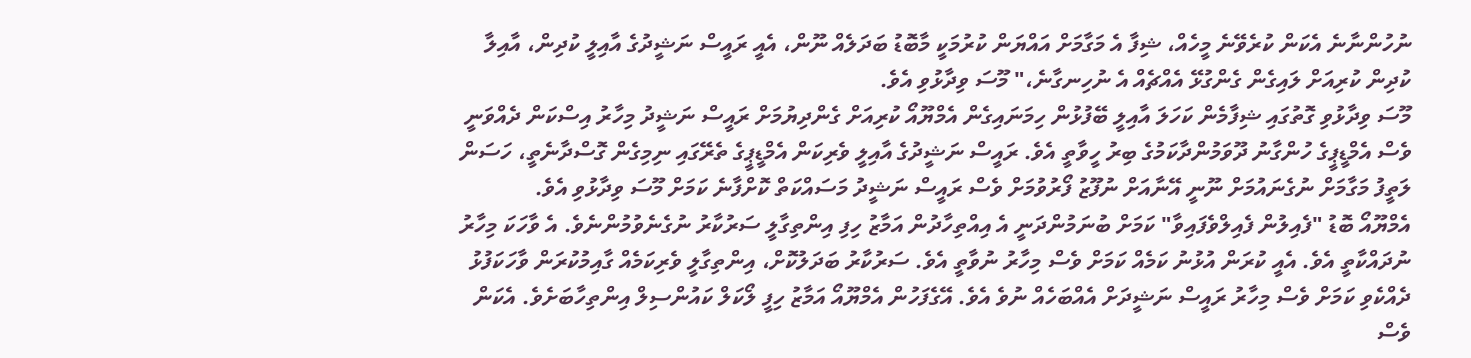ނުހުންނާނެ އެކަން ކުރެވޭނެ މީހެއް، ޝިފާ އެ މަގާމަށް އައްޔަން ކުރުމަކީ މާބޮޑު ބަދަލެއް ނޫން، އެއީ ރައީސް ނަޝީދުގެ އާއިލީ ކުދިން، އާއިލާ ކުދިން ކުރިއަށް ލައިގެން ގެންގުޅޭ އެއްޗެއް އެ ނުހިނގާނެ،" މޫސަ ވިދާޅުވި އެވެ.
މޫސަ ވިދާޅުވި ގޮތުގައި ޝިފާމެން ކަހަލަ އާއިލީ ބޭފުޅުން ހިމަނައިގެން އެމްޔޫއޯ ކުރިއަށް ގެންދިޔުމަށް ރައީސް ނަޝީދު މިހާރު އިސްކަން ދެއްވަނީ ވެސް އެމްޑީޕީގެ ހުންގާނު ދޫވަމުންދާކަމުގެ ބިރު ހީވާތީ އެވެ. ރައީސް ނަޝީދުގެ އާއިލީ ވެރިކަން އެމްޑީޕީގެ ތެރޭގައި ނިމިގެން ގޮސްދާނެތީ، ހަސަން ލަތީފު މަގާމަށް ނުގެނައުމަށް ނޫނީ އޭނާއަށް ނުފޫޒު ފޯރުވުމަށް ވެސް ރައީސް ނަޝީދު މަސައްކަތް ކޮށްފާނެ ކަމަށް މޫސަ ވިދާޅުވި އެވެ.
އެމްޔޫއޯ ބޮޑު "ފެއިލުން ފެއިލްވެފައިވާ" ކަމަށް ބުނަމުންދަނީ އެ އިއްތިހާދުން އަމާޒު ހިފި އިންތިގާލީ ސަރުކާރު ނުގެނެވުމުންނެވެ. އެ ވާހަކަ މިހާރު ނުދައްކާތީ އެވެ. އެއީ ކުރަން އުޅުނު ކަމެއް ކަމަށް ވެސް މިހާރު ނުވާތީ އެވެ. ސަރުކާރު ބަދަލުކޮށް، އިންތިގާލީ ވެރިކަމެއް ގާއިމުކުރަން ވާހަކަފުޅު ދެއްކެވި ކަމަށް ވެސް މިހާރު ރައީސް ނަޝީދަށް އެއްބަހެއް ނުވެ އެވެ. އޭގެފަހުން އެމްޔޫއޯ އަމާޒު ހިފީ ލޯކަލް ކައުންސިލް އިންތިހާބަށެވެ. އެކަން ވެސް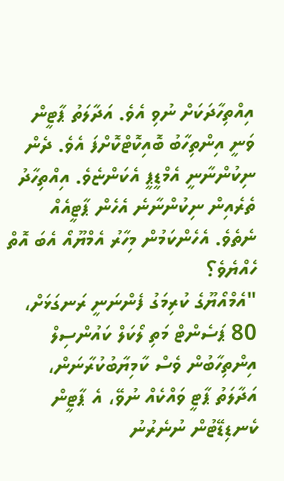އިއްތިހާދަކަށް ނުވި އެވެ. އަދާލަތު ޕާޓީން ވަނީ އިންތިހާބު ބޮއިކޮޓްކޮށްފަ އެވެ. ދެން ނިކުންނާނީ އެމްޑީޕީ އެކަންޏެވެ. އިއްތިހާދު ތެރެއިން ނިކުންނާނެ އެހެން ޕާޓީއެއް ނެތެވެ. އެހެންކަމުން މިހާރު އެމްޔޫއޯ އެބަ އޮތް ހެއްޔެވެ؟
"އެމްއޯޔޫގެ ކުރިމަގު ފެންނަނީ ރަނގަޅަށް، 80 ޕަސެންޓް މަތި ލޯކަލް ކައުންސިލް އިންތިހާބުން ވެސް ކާމިޔާބުކުރާނަން، އަދާލަތު ޕާޓީ ވައްކެއް ނުވޭ، އެ ޕާޓީން ކެނޑިޑޭޓުން ނުނެރުނު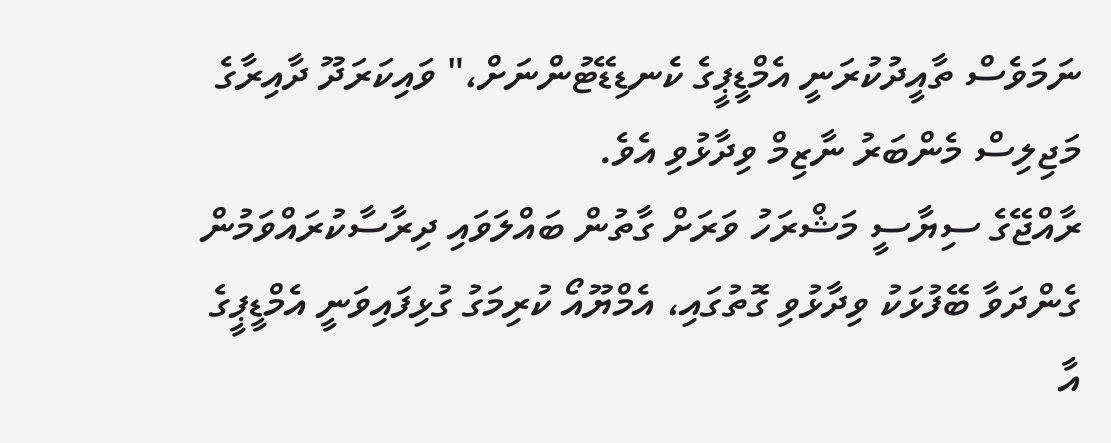ނަމަވެސް ތާއީދުކުރަނީ އެމްޑީޕީގެ ކެނޑިޑޭޓުންނަށް،" ވައިކަރަދޫ ދާއިރާގެ މަޖިލިސް މެންބަރު ނާޒިމް ވިދާޅުވި އެވެ.
ރާއްޖޭގެ ސިޔާސީ މަޝްރަހު ވަރަށް ގާތުން ބައްލަވައި ދިރާސާކުރައްވަމުން ގެންދަވާ ބޭފުޅަކު ވިދާޅުވި ގޮތުގައި، އެމްޔޫއޯ ކުރިމަގު ގުޅިފައިވަނީ އެމްޑީޕީގެ އާ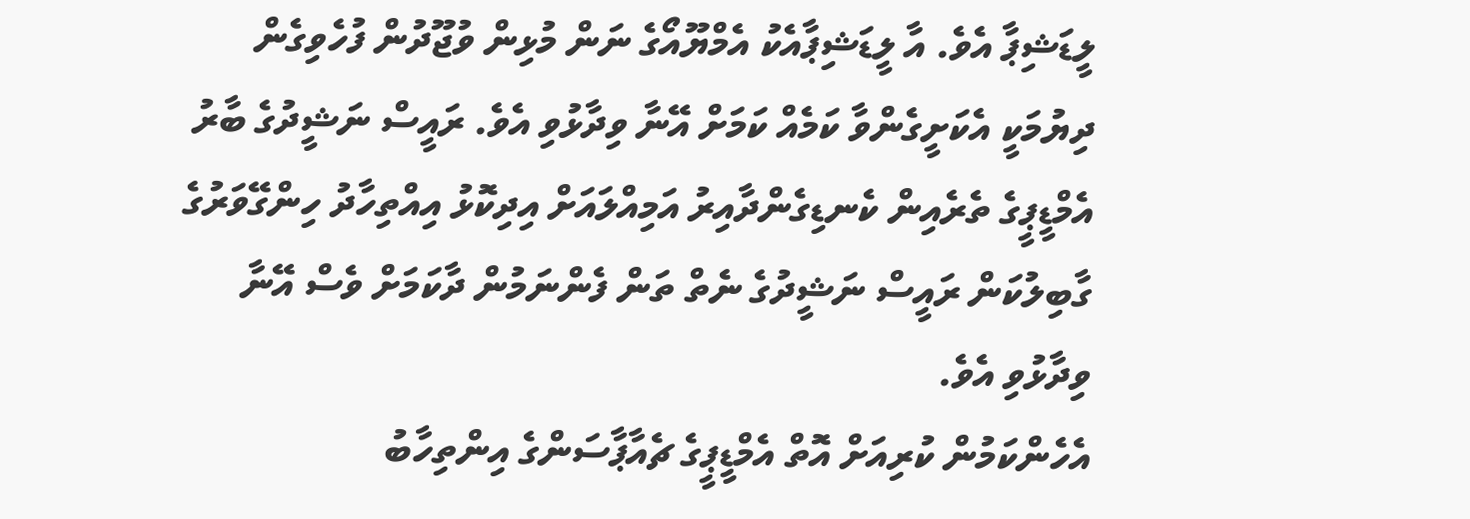ލީޑަޝިޕާ އެވެ. އާ ލީޑަޝިޕާއެކު އެމްޔޫއޯގެ ނަން މުޅިން ވުޖޫދުން ފުހެވިގެން ދިޔުމަކީ އެކަށީގެންވާ ކަމެއް ކަމަށް އޭނާ ވިދާޅުވި އެވެ. ރައީސް ނަޝީދުގެ ބާރު އެމްޑީޕީގެ ތެރެއިން ކެނޑިގެންދާއިރު އަމިއްލައަށް އިދިކޮޅު އިއްތިހާދު ހިންގޭވަރުގެ ގާބިލުކަން ރައީސް ނަޝީދުގެ ނެތް ތަން ފެންނަމުން ދާކަމަށް ވެސް އޭނާ ވިދާޅުވި އެވެ.
އެހެންކަމުން ކުރިއަށް އޮތް އެމްޑީޕީގެ ޗެއާޕާސަންގެ އިންތިހާބު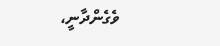ވެގެންދާނީ،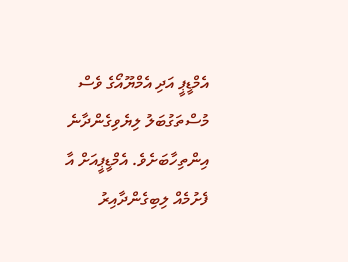އެމްޑީޕީ އަދި އެމްޔޫއޯގެ ވެސް މުސްތަގުބަލު ލިޔެވިގެންދާނެ އިންތިހާބަށެވެ. އެމްޑީޕީއަށް އާ ފެށުމެއް ލިބިގެންދާއިރު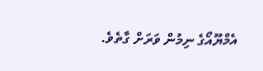އެމްޔޫއޯގެ ނިމުން ވަރަށް ގާތެވެ.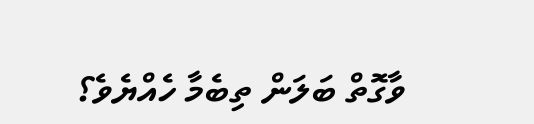ވާގޮތް ބަލަން ތިބެމާ ހެއްޔެވެ؟